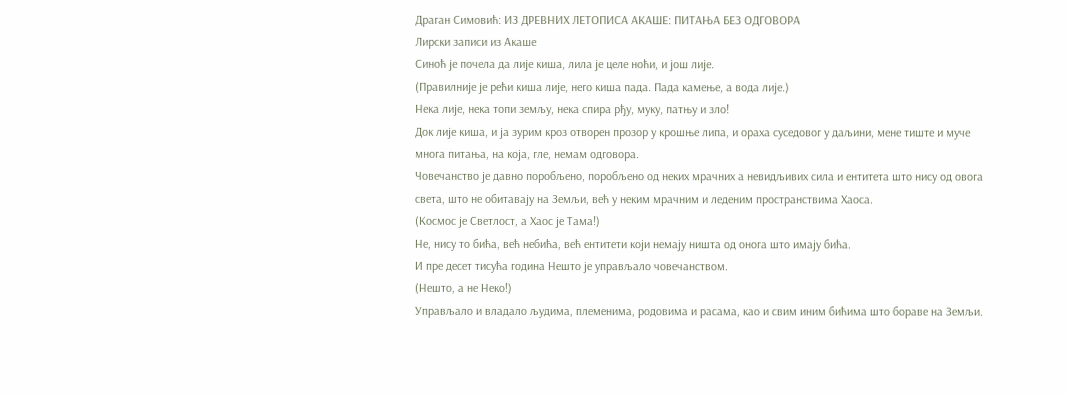Драган Симовић: ИЗ ДРЕВНИХ ЛЕТОПИСА АКАШЕ: ПИТАЊА БЕЗ ОДГОВОРА
Лирски записи из Акаше
Синоћ је почела да лије киша, лила је целе ноћи, и још лије.
(Правилније је рећи киша лије, него киша пада. Пада камење, а вода лије.)
Нека лије, нека топи земљу, нека спира рђу, муку, патњу и зло!
Док лије киша, и ја зурим кроз отворен прозор у крошње липа, и ораха суседовог у даљини, мене тиште и муче многа питања, на која, гле, немам одговора.
Човечанство је давно поробљено, поробљено од неких мрачних а невидљивих сила и ентитета што нису од овога света, што не обитавају на Земљи, већ у неким мрачним и леденим пространствима Хаоса.
(Космос је Светлост, а Хаос је Тама!)
Не, нису то бића, већ небића, већ ентитети који немају ништа од онога што имају бића.
И пре десет тисућа година Нешто је управљало човечанством.
(Нешто, а не Неко!)
Управљало и владало људима, племенима, родовима и расама, као и свим иним бићима што бораве на Земљи.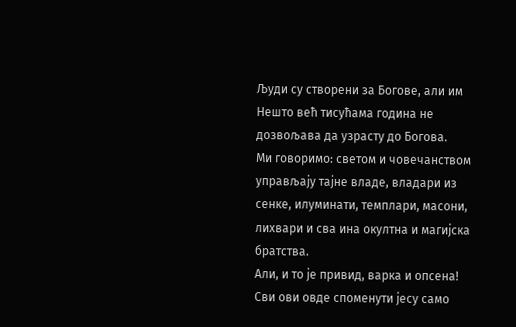Људи су створени за Богове, али им Нешто већ тисућама година не дозвољава да узрасту до Богова.
Ми говоримо: светом и човечанством управљају тајне владе, владари из сенке, илуминати, темплари, масони, лихвари и сва ина окултна и магијска братства.
Али, и то је привид, варка и опсена!
Сви ови овде споменути јесу само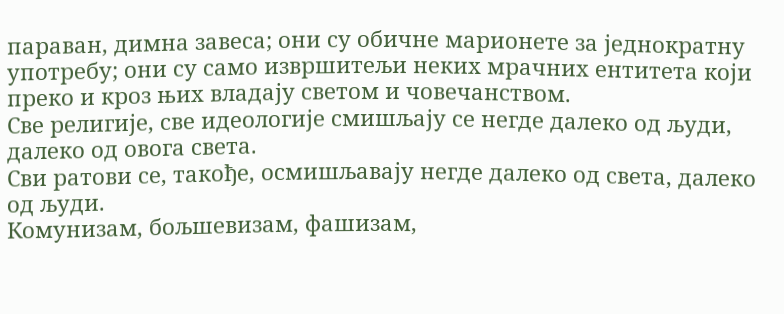параван, димна завеса; они су обичне марионете за једнократну употребу; они су само извршитељи неких мрачних ентитета који преко и кроз њих владају светом и човечанством.
Све религије, све идеологије смишљају се негде далеко од људи, далеко од овога света.
Сви ратови се, такође, осмишљавају негде далеко од света, далеко од људи.
Комунизам, бољшевизам, фашизам,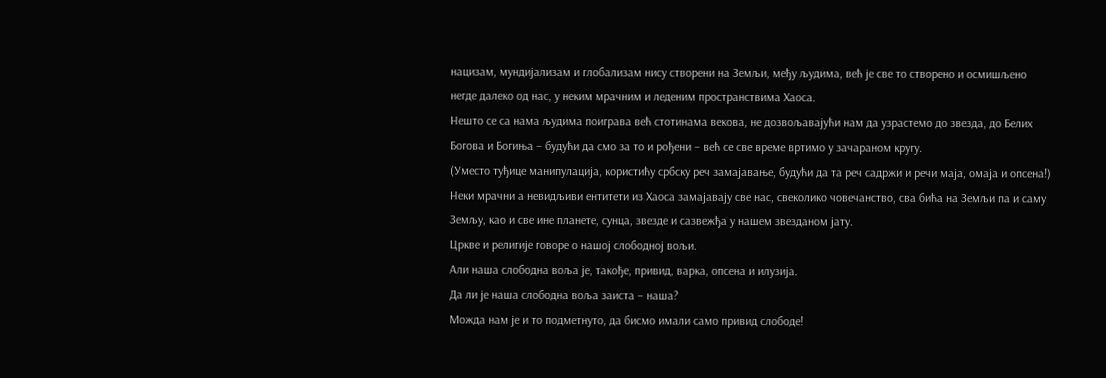нацизам, мундијализам и глобализам нису створени на Земљи, међу људима, већ је све то створено и осмишљено негде далеко од нас, у неким мрачним и леденим пространствима Хаоса.
Нешто се са нама људима поиграва већ стотинама векова, не дозвољавајући нам да узрастемо до звезда, до Белих Богова и Богиња – будући да смо за то и рођени – већ се све време вртимо у зачараном кругу.
(Уместо туђице манипулација, користићу србску реч замајавање, будући да та реч садржи и речи маја, омаја и опсена!)
Неки мрачни а невидљиви ентитети из Хаоса замајавају све нас, свеколико човечанство, сва бића на Земљи па и саму Земљу, као и све ине планете, сунца, звезде и сазвежђа у нашем звезданом јату.
Цркве и религије говоре о нашој слободној вољи.
Али наша слободна воља је, такође, привид, варка, опсена и илузија.
Да ли је наша слободна воља заиста – наша?
Можда нам је и то подметнуто, да бисмо имали само привид слободе!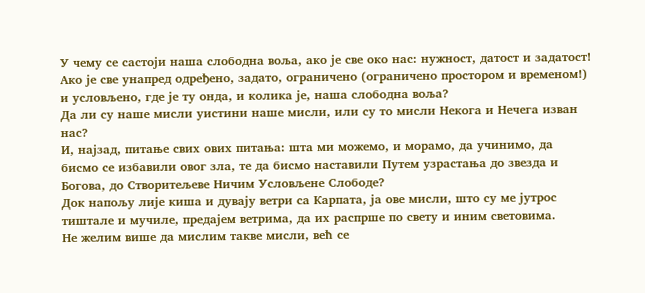У чему се састоји наша слободна воља, ако је све око нас: нужност, датост и задатост!
Ако је све унапред одређено, задато, ограничено (ограничено простором и временом!) и условљено, где је ту онда, и колика је, наша слободна воља?
Да ли су наше мисли уистини наше мисли, или су то мисли Некога и Нечега изван нас?
И, најзад, питање свих ових питања: шта ми можемо, и морамо, да учинимо, да бисмо се избавили овог зла, те да бисмо наставили Путем узрастања до звезда и Богова, до Створитељеве Ничим Условљене Слободе?
Док напољу лије киша и дувају ветри са Карпата, ја ове мисли, што су ме јутрос тиштале и мучиле, предајем ветрима, да их распрше по свету и иним световима.
Не желим више да мислим такве мисли, већ се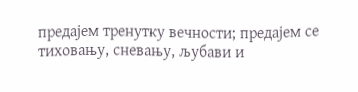предајем тренутку вечности; предајем се тиховању, сневању, љубави и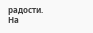радости.
На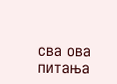сва ова питања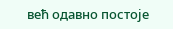већ одавно постоје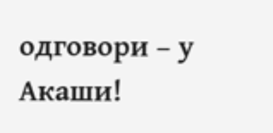одговори – у Акаши!